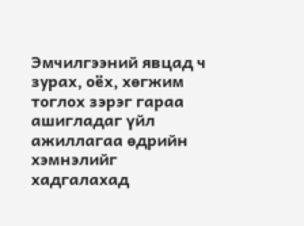Эмчилгээний явцад ч зурах, оёх, хөгжим тоглох зэрэг гараа ашигладаг үйл ажиллагаа өдрийн хэмнэлийг хадгалахад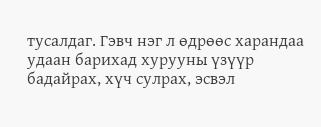тусалдаг. Гэвч нэг л өдрөөс харандаа удаан барихад хурууны үзүүр бадайрах, хүч сулрах, эсвэл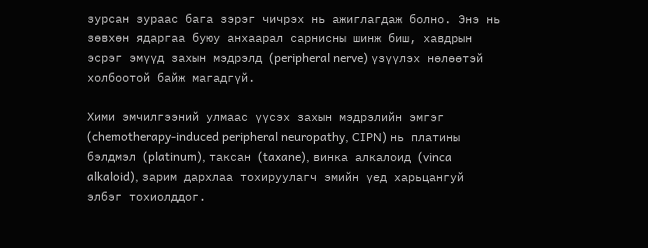зурсан зураас бага зэрэг чичрэх нь ажиглагдаж болно. Энэ нь зөвхөн ядаргаа буюу анхаарал сарнисны шинж биш, хавдрын эсрэг эмүүд захын мэдрэлд (peripheral nerve) үзүүлэх нөлөөтэй холбоотой байж магадгүй.

Хими эмчилгээний улмаас үүсэх захын мэдрэлийн эмгэг (chemotherapy-induced peripheral neuropathy, CIPN) нь платины бэлдмэл (platinum), таксан (taxane), винка алкалоид (vinca alkaloid), зарим дархлаа тохируулагч эмийн үед харьцангуй элбэг тохиолддог.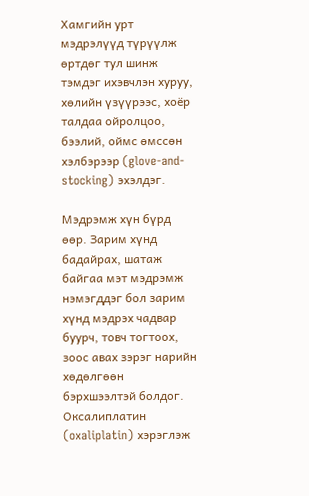Хамгийн урт мэдрэлүүд түрүүлж өртдөг тул шинж тэмдэг ихэвчлэн хуруу, хөлийн үзүүрээс, хоёр талдаа ойролцоо, бээлий, оймс өмссөн хэлбэрээр (glove-and-stocking) эхэлдэг.

Мэдрэмж хүн бүрд өөр. Зарим хүнд бадайрах, шатаж байгаа мэт мэдрэмж нэмэгддэг бол зарим хүнд мэдрэх чадвар буурч, товч тогтоох, зоос авах зэрэг нарийн хөдөлгөөн бэрхшээлтэй болдог. Оксалиплатин (oxaliplatin) хэрэглэж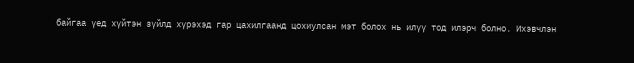байгаа үед хүйтэн зүйлд хүрэхэд гар цахилгаанд цохиулсан мэт болох нь илүү тод илэрч болно. Ихэвчлэн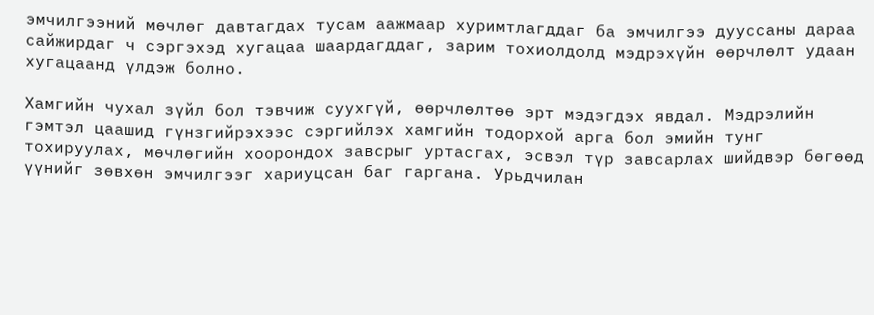эмчилгээний мөчлөг давтагдах тусам аажмаар хуримтлагддаг ба эмчилгээ дууссаны дараа сайжирдаг ч сэргэхэд хугацаа шаардагддаг, зарим тохиолдолд мэдрэхүйн өөрчлөлт удаан хугацаанд үлдэж болно.

Хамгийн чухал зүйл бол тэвчиж суухгүй, өөрчлөлтөө эрт мэдэгдэх явдал. Мэдрэлийн гэмтэл цаашид гүнзгийрэхээс сэргийлэх хамгийн тодорхой арга бол эмийн тунг тохируулах, мөчлөгийн хоорондох завсрыг уртасгах, эсвэл түр завсарлах шийдвэр бөгөөд үүнийг зөвхөн эмчилгээг хариуцсан баг гаргана. Урьдчилан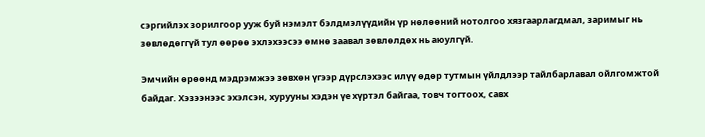сэргийлэх зорилгоор ууж буй нэмэлт бэлдмэлүүдийн үр нөлөөний нотолгоо хязгаарлагдмал, заримыг нь зөвлөдөггүй тул өөрөө эхлэхээсээ өмнө заавал зөвлөлдөх нь аюулгүй.

Эмчийн өрөөнд мэдрэмжээ зөвхөн үгээр дүрслэхээс илүү өдөр тутмын үйлдлээр тайлбарлавал ойлгомжтой байдаг. Хэзээнээс эхэлсэн, хурууны хэдэн үе хүртэл байгаа, товч тогтоох, савх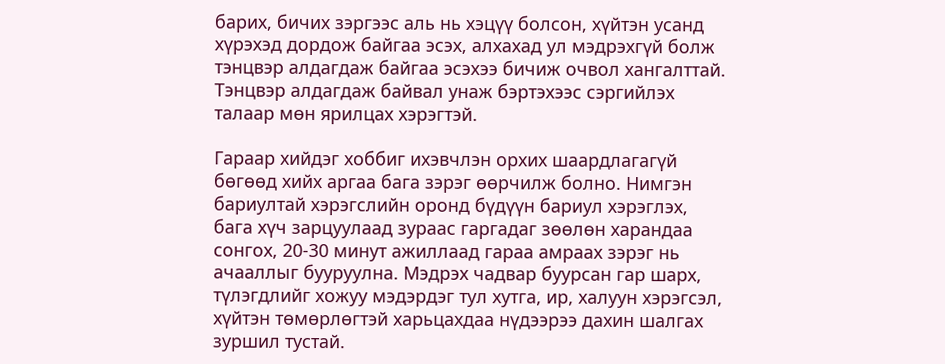барих, бичих зэргээс аль нь хэцүү болсон, хүйтэн усанд хүрэхэд дордож байгаа эсэх, алхахад ул мэдрэхгүй болж тэнцвэр алдагдаж байгаа эсэхээ бичиж очвол хангалттай. Тэнцвэр алдагдаж байвал унаж бэртэхээс сэргийлэх талаар мөн ярилцах хэрэгтэй.

Гараар хийдэг хоббиг ихэвчлэн орхих шаардлагагүй бөгөөд хийх аргаа бага зэрэг өөрчилж болно. Нимгэн бариултай хэрэгслийн оронд бүдүүн бариул хэрэглэх, бага хүч зарцуулаад зураас гаргадаг зөөлөн харандаа сонгох, 20-30 минут ажиллаад гараа амраах зэрэг нь ачааллыг бууруулна. Мэдрэх чадвар буурсан гар шарх, түлэгдлийг хожуу мэдэрдэг тул хутга, ир, халуун хэрэгсэл, хүйтэн төмөрлөгтэй харьцахдаа нүдээрээ дахин шалгах зуршил тустай.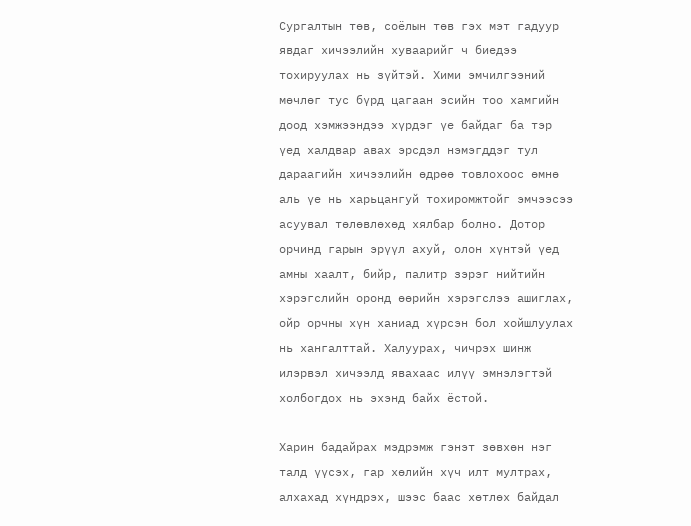Сургалтын төв, соёлын төв гэх мэт гадуур явдаг хичээлийн хуваарийг ч биедээ тохируулах нь зүйтэй. Хими эмчилгээний мөчлөг тус бүрд цагаан эсийн тоо хамгийн доод хэмжээндээ хүрдэг үе байдаг ба тэр үед халдвар авах эрсдэл нэмэгддэг тул дараагийн хичээлийн өдрөө товлохоос өмнө аль үе нь харьцангуй тохиромжтойг эмчээсээ асуувал төлөвлөхөд хялбар болно. Дотор орчинд гарын эрүүл ахуй, олон хүнтэй үед амны хаалт, бийр, палитр зэрэг нийтийн хэрэгслийн оронд өөрийн хэрэгслээ ашиглах, ойр орчны хүн ханиад хүрсэн бол хойшлуулах нь хангалттай. Халуурах, чичрэх шинж илэрвэл хичээлд явахаас илүү эмнэлэгтэй холбогдох нь эхэнд байх ёстой.

Харин бадайрах мэдрэмж гэнэт зөвхөн нэг талд үүсэх, гар хөлийн хүч илт мултрах, алхахад хүндрэх, шээс баас хөтлөх байдал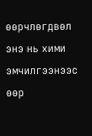өөрчлөгдвөл энэ нь хими эмчилгээнээс өөр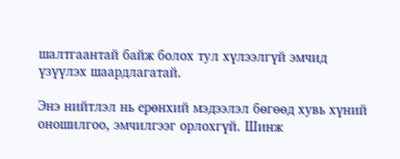шалтгаантай байж болох тул хүлээлгүй эмчид үзүүлэх шаардлагатай.

Энэ нийтлэл нь ерөнхий мэдээлэл бөгөөд хувь хүний оношилгоо, эмчилгээг орлохгүй. Шинж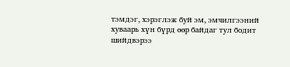тэмдэг, хэрэглэж буй эм, эмчилгээний хуваарь хүн бүрд өөр байдаг тул бодит шийдвэрээ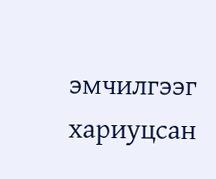эмчилгээг хариуцсан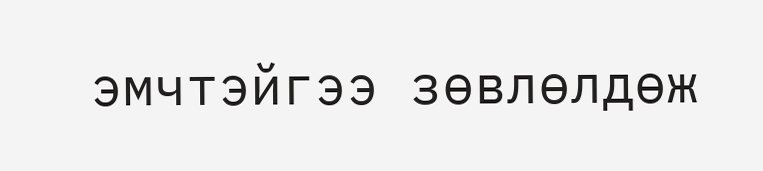эмчтэйгээ зөвлөлдөж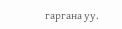гаргана уу.